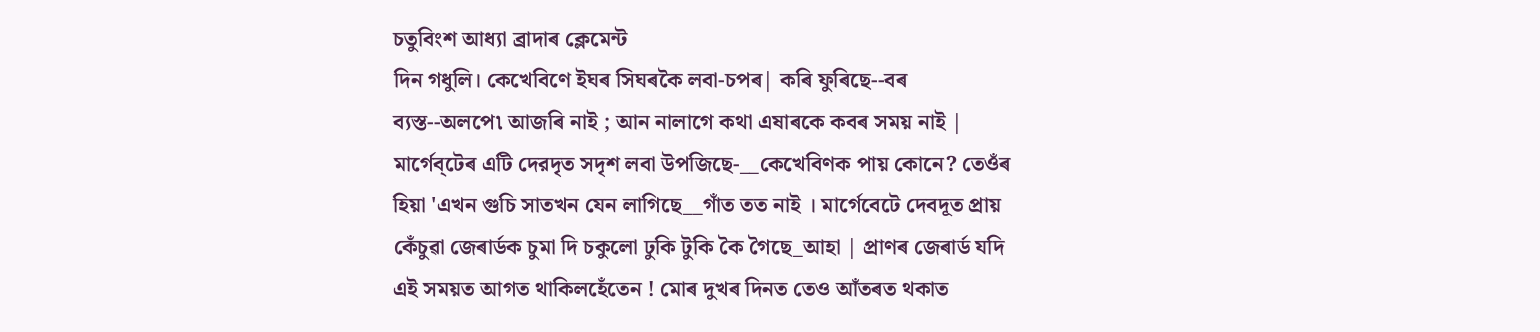চতুবিংশ আধ্যা ব্ৰাদাৰ ক্লেমেন্ট
দিন গধুলি। কেখেবিণে ইঘৰ সিঘৰকৈ লবা-চপৰ| কৰি ফুৰিছে--বৰ ব্যস্ত--অলপে৷ আজৰি নাই ; আন নালাগে কথা এষাৰকে কবৰ সময় নাই | মার্গেব্টেৰ এটি দেরদৃত সদৃশ লবা উপজিছে-__কেখেবিণক পায় কোনে? তেওঁৰ হিয়া 'এখন গুচি সাতখন যেন লাগিছে__গাঁত তত নাই । মার্গেবেটে দেবদূত প্রায় কেঁচুৱা জেৰাৰ্ডক চুমা দি চকুলো ঢুকি টুকি কৈ গৈছে_আহা | প্রাণৰ জেৰাৰ্ড যদি এই সময়ত আগত থাকিলহেঁতেন ! মোৰ দুখৰ দিনত তেও আঁতৰত থকাত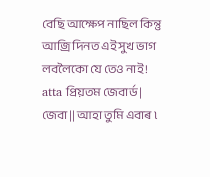বেছি আক্ষেপ নাছিল কিন্তু আজ্ৰি দিনত এই সুখ ভাগ লবলৈকো যে তেও নাই ! atta প্রিয়তম জেবার্ড | জেবা || আহা তুমি এবাৰ ৷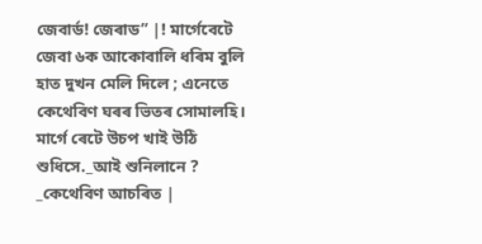জেবার্ড! জেৰাড” |! মার্গেবেটে জেবা ৬ক আকোবালি ধৰিম বুলি হাত দুখন মেলি দিলে ; এনেতে কেথেবিণ ঘৰৰ ভিতৰ সোমালহি। মার্গে ৰেটে উচপ খাই উঠি শুধিসে._আই শুনিলানে ? _কেথেবিণ আচৰিত |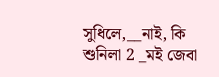সুধিলে,__নাই, কি শুনিলা 2 _মই জেবা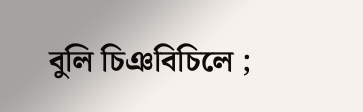বুলি চিঞবিচিলে ;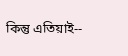কিন্তু এতিয়াই--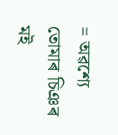= অৱশ্যে তোমাৰ চিঞৰ মই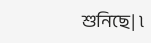শুনিছে| ৷